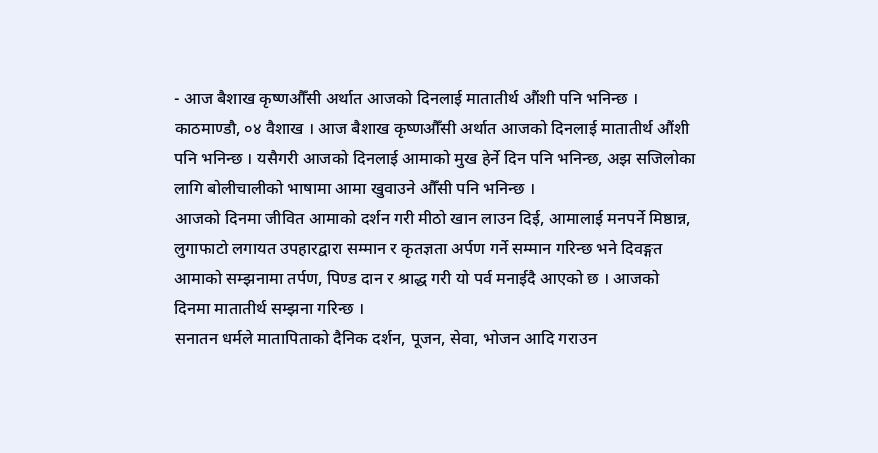- आज बैशाख कृष्णऔँसी अर्थात आजको दिनलाई मातातीर्थ औंशी पनि भनिन्छ ।
काठमाण्डौ, ०४ वैशाख । आज बैशाख कृष्णऔँसी अर्थात आजको दिनलाई मातातीर्थ औंशी पनि भनिन्छ । यसैगरी आजको दिनलाई आमाको मुख हेर्ने दिन पनि भनिन्छ, अझ सजिलोका लागि बोलीचालीको भाषामा आमा खुवाउने औँसी पनि भनिन्छ ।
आजको दिनमा जीवित आमाको दर्शन गरी मीठो खान लाउन दिई, आमालाई मनपर्ने मिष्ठान्न, लुगाफाटो लगायत उपहारद्वारा सम्मान र कृतज्ञता अर्पण गर्ने सम्मान गरिन्छ भने दिवङ्गत आमाको सम्झनामा तर्पण, पिण्ड दान र श्राद्ध गरी यो पर्व मनाईदै आएको छ । आजको दिनमा मातातीर्थ सम्झना गरिन्छ ।
सनातन धर्मले मातापिताको दैनिक दर्शन, पूजन, सेवा, भोजन आदि गराउन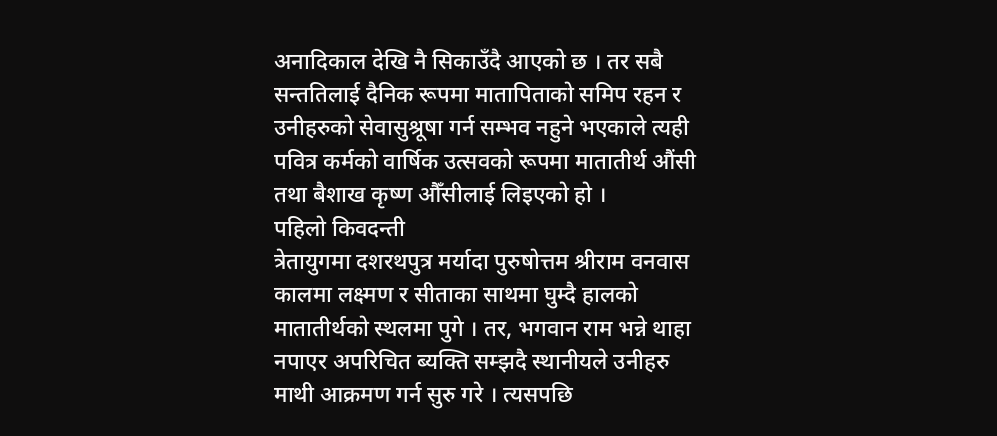अनादिकाल देखि नै सिकाउँदै आएको छ । तर सबै सन्ततिलाई दैनिक रूपमा मातापिताको समिप रहन र उनीहरुको सेवासुश्रूषा गर्न सम्भव नहुने भएकाले त्यही पवित्र कर्मको वार्षिक उत्सवको रूपमा मातातीर्थ औंसी तथा बैशाख कृष्ण औँसीलाई लिइएको हो ।
पहिलो किवदन्ती
त्रेतायुगमा दशरथपुत्र मर्यादा पुरुषोत्तम श्रीराम वनवास कालमा लक्ष्मण र सीताका साथमा घुम्दै हालको मातातीर्थको स्थलमा पुगे । तर, भगवान राम भन्ने थाहा नपाएर अपरिचित ब्यक्ति सम्झदै स्थानीयले उनीहरु माथी आक्रमण गर्न सुरु गरे । त्यसपछि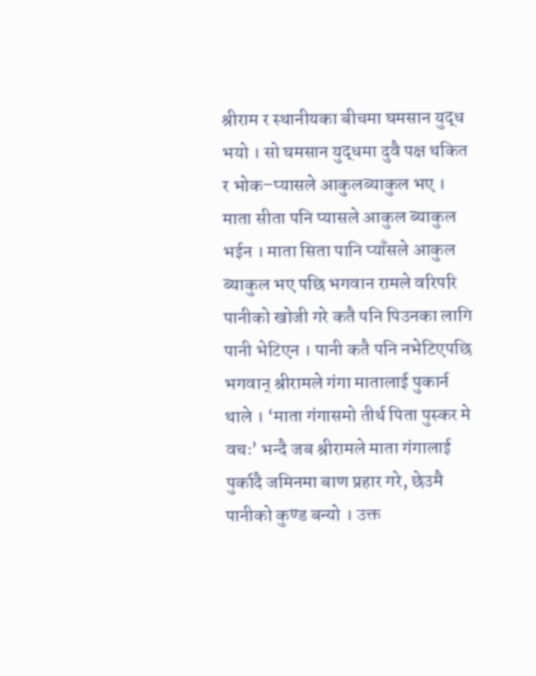श्रीराम र स्थानीयका बीचमा घमसान युद्ध भयो । सो घमसान युद्धमा दुवै पक्ष थकित र भोक–प्यासले आकुलब्याकुल भए । माता सीता पनि प्यासले आकुल ब्याकुल भईन । माता सिता पानि प्याँसले आकुल ब्याकुल भए पछि भगवान रामले वरिपरि पानीको खोजी गरे कतै पनि पिउनका लागि पानी भेटिएन । पानी कतै पनि नभेटिएपछि भगवान् श्रीरामले गंगा मातालाई पुकार्न थाले । ‘माता गंगासमो तीर्थ पिता पुस्कर मे वचः’ भन्दै जब श्रीरामले माता गंगालाई पुर्कादै जमिनमा बाण प्रहार गरे, छेउमै पानीको कुण्ड बन्यो । उक्त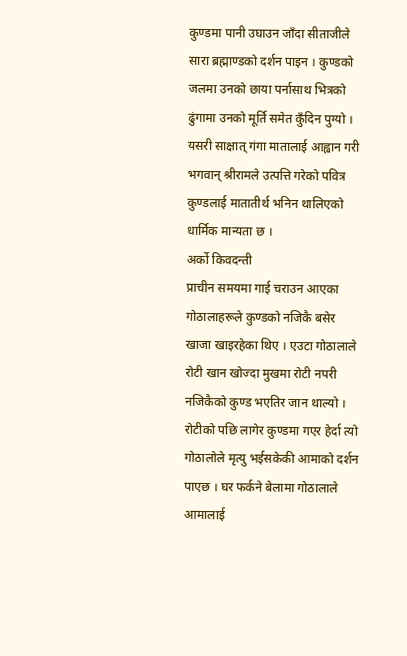कुण्डमा पानी उघाउन जाँदा सीताजीले सारा ब्रह्माण्डको दर्शन पाइन । कुण्डको जलमा उनको छाया पर्नासाथ भित्रको ढुंगामा उनको मूर्ति समेत कुँदिन पुग्यो । यसरी साक्षात् गंगा मातालाई आह्वान गरी भगवान् श्रीरामले उत्पत्ति गरेको पवित्र कुण्डलाई मातातीर्थ भनिन थालिएको धार्मिक मान्यता छ ।
अर्को किवदन्ती
प्राचीन समयमा गाई चराउन आएका गोठालाहरूले कुण्डको नजिकै बसेर खाजा खाइरहेका थिए । एउटा गोठालाले रोटी खान खोज्दा मुखमा रोटी नपरी नजिकैको कुण्ड भएतिर जान थाल्यो । रोटीको पछि लागेर कुण्डमा गएर हेर्दा त्यो गोठालोले मृत्यु भईसकेकी आमाको दर्शन पाएछ । घर फर्कने बेलामा गोठालाले आमालाई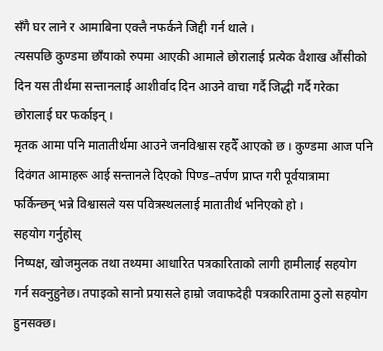सँगै घर लाने र आमाबिना एक्लै नफर्कने जिद्दी गर्न थाले ।
त्यसपछि कुण्डमा छाँयाको रुपमा आएकी आमाले छोरालाई प्रत्येक वैशाख औंसीको दिन यस तीर्थमा सन्तानलाई आशीर्वाद दिन आउने वाचा गर्दै जिद्धी गर्दै गरेका छोरालाई घर फर्काइन् ।
मृतक आमा पनि मातातीर्थमा आउने जनविश्वास रहदैँ आएको छ । कुण्डमा आज पनि दिवंगत आमाहरू आई सन्तानले दिएको पिण्ड–तर्पण प्राप्त गरी पूर्वयात्रामा फर्किन्छन् भन्ने विश्वासले यस पवित्रस्थललाई मातातीर्थ भनिएको हो ।
सहयोग गर्नुहोस्
निष्पक्ष, खोजमुलक तथा तथ्यमा आधारित पत्रकारिताको लागी हामीलाई सहयोग गर्न सक्नुहुनेछ। तपाइको सानो प्रयासले हाम्रो जवाफदेही पत्रकारितामा ठुलो सहयोग हुनसक्छ।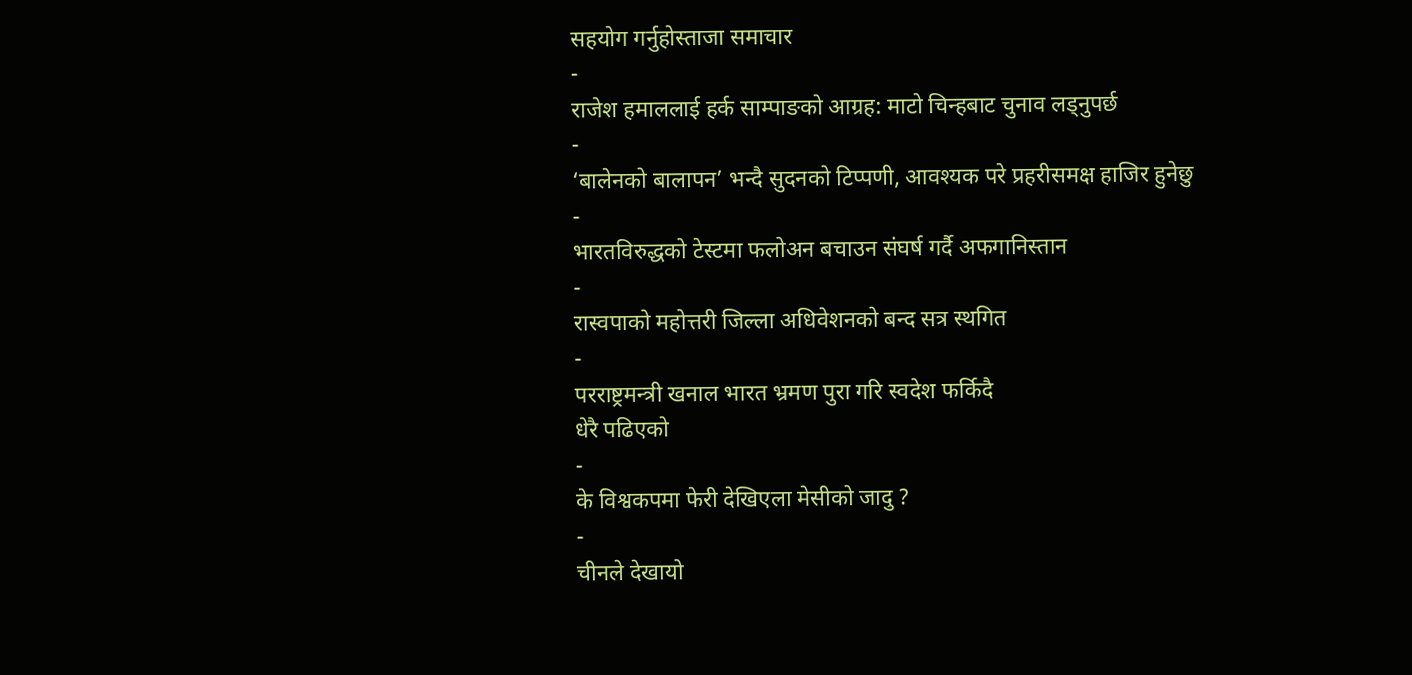सहयोग गर्नुहोस्ताजा समाचार
-
राजेश हमाललाई हर्क साम्पाङको आग्रह: माटो चिन्हबाट चुनाव लड्नुपर्छ
-
‘बालेनको बालापन’ भन्दै सुदनको टिप्पणी, आवश्यक परे प्रहरीसमक्ष हाजिर हुनेछु
-
भारतविरुद्धको टेस्टमा फलोअन बचाउन संघर्ष गर्दै अफगानिस्तान
-
रास्वपाको महोत्तरी जिल्ला अधिवेशनको बन्द सत्र स्थगित
-
परराष्ट्रमन्त्री खनाल भारत भ्रमण पुरा गरि स्वदेश फर्किदै
धेरै पढिएको
-
के विश्वकपमा फेरी देखिएला मेसीको जादु ?
-
चीनले देखायो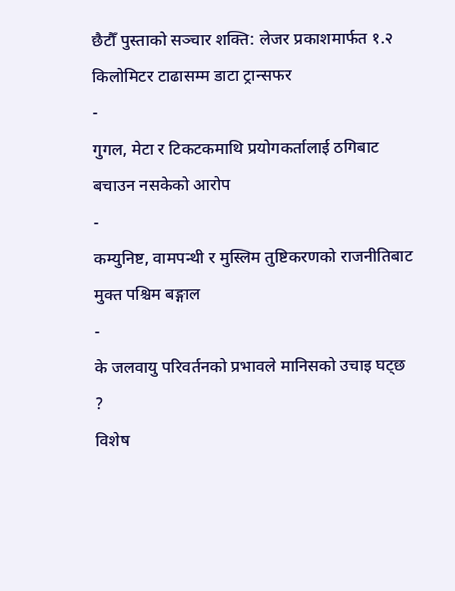छैटौँ पुस्ताको सञ्चार शक्ति: लेजर प्रकाशमार्फत १.२ किलोमिटर टाढासम्म डाटा ट्रान्सफर
-
गुगल, मेटा र टिकटकमाथि प्रयोगकर्तालाई ठगिबाट बचाउन नसकेको आरोप
-
कम्युनिष्ट, वामपन्थी र मुस्लिम तुष्टिकरणको राजनीतिबाट मुक्त पश्चिम बङ्गाल
-
के जलवायु परिवर्तनको प्रभावले मानिसको उचाइ घट्छ ?
विशेष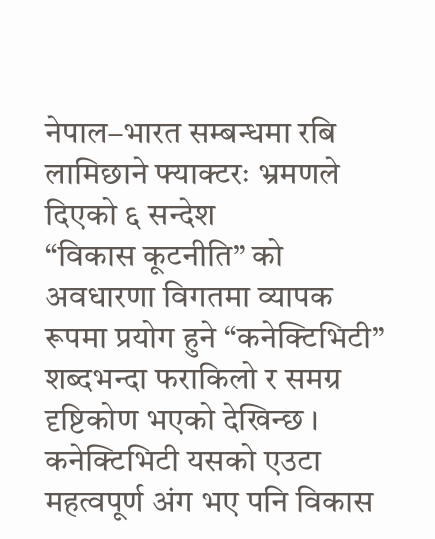नेपाल–भारत सम्बन्धमा रबि लामिछाने फ्याक्टरः भ्रमणले दिएको ६ सन्देश
“विकास कूटनीति” को अवधारणा विगतमा व्यापक रूपमा प्रयोग हुने “कनेक्टिभिटी” शब्दभन्दा फराकिलो र समग्र दृष्टिकोण भएको देखिन्छ । कनेक्टिभिटी यसको एउटा महत्वपूर्ण अंग भए पनि विकास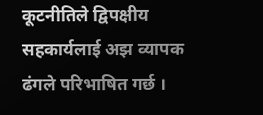कूटनीतिले द्विपक्षीय सहकार्यलाई अझ व्यापक ढंगले परिभाषित गर्छ ।